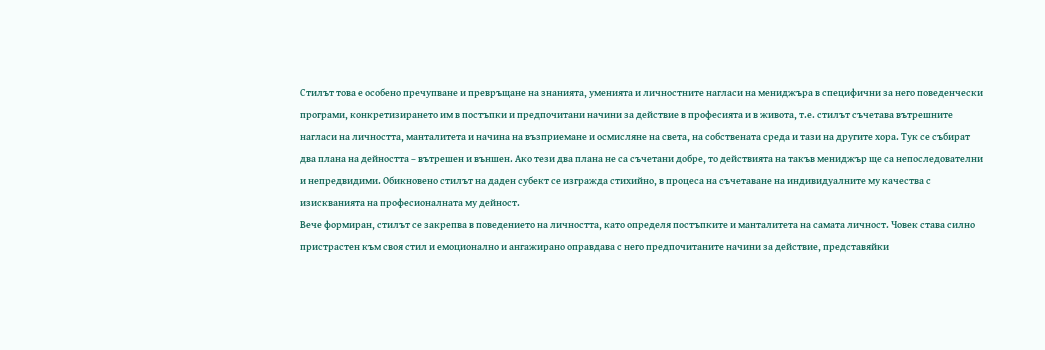Стилът това е особено пречупване и превръщане на знанията, уменията и личностните нагласи на мениджъра в специфични за него поведенчески програми, конкретизирането им в постъпки и предпочитани начини за действие в професията и в живота, т.е. стилът съчетава вътрешните нагласи на личността, манталитета и начина на възприемане и осмисляне на света, на собствената среда и тази на другите хора. Тук се събират два плана на дейността – вътрешен и външен. Ако тези два плана не са съчетани добре, то действията на такъв мениджър ще са непоследователни и непредвидими. Обикновено стилът на даден субект се изгражда стихийно, в процеса на съчетаване на индивидуалните му качества с изискванията на професионалната му дейност.
Вече формиран, стилът се закрепва в поведението на личността, като определя постъпките и манталитета на самата личност. Човек става силно пристрастен към своя стил и емоционално и ангажирано оправдава с него предпочитаните начини за действие, представяйки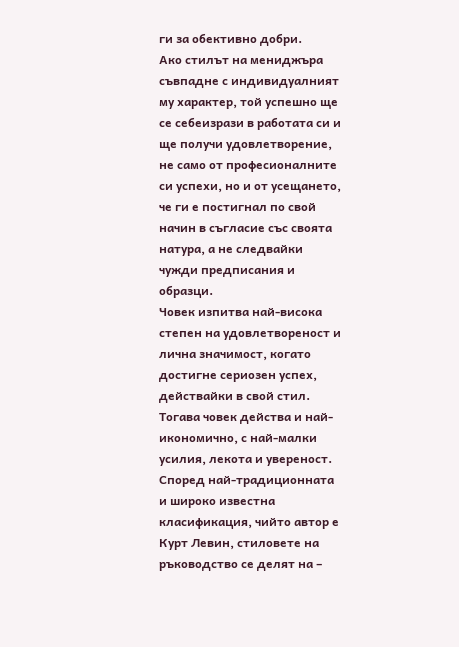ги за обективно добри.
Ако стилът на мениджъра съвпадне с индивидуалният му характер, той успешно ще се себеизрази в работата си и ще получи удовлетворение, не само от професионалните си успехи, но и от усещането, че ги е постигнал по свой начин в съгласие със своята натура, а не следвайки чужди предписания и образци.
Човек изпитва най-висока степен на удовлетвореност и лична значимост, когато достигне сериозен успех, действайки в свой стил. Тогава човек действа и най-икономично, с най-малки усилия, лекота и увереност.
Според най-традиционната и широко известна класификация, чийто автор е Курт Левин, стиловете на ръководство се делят на –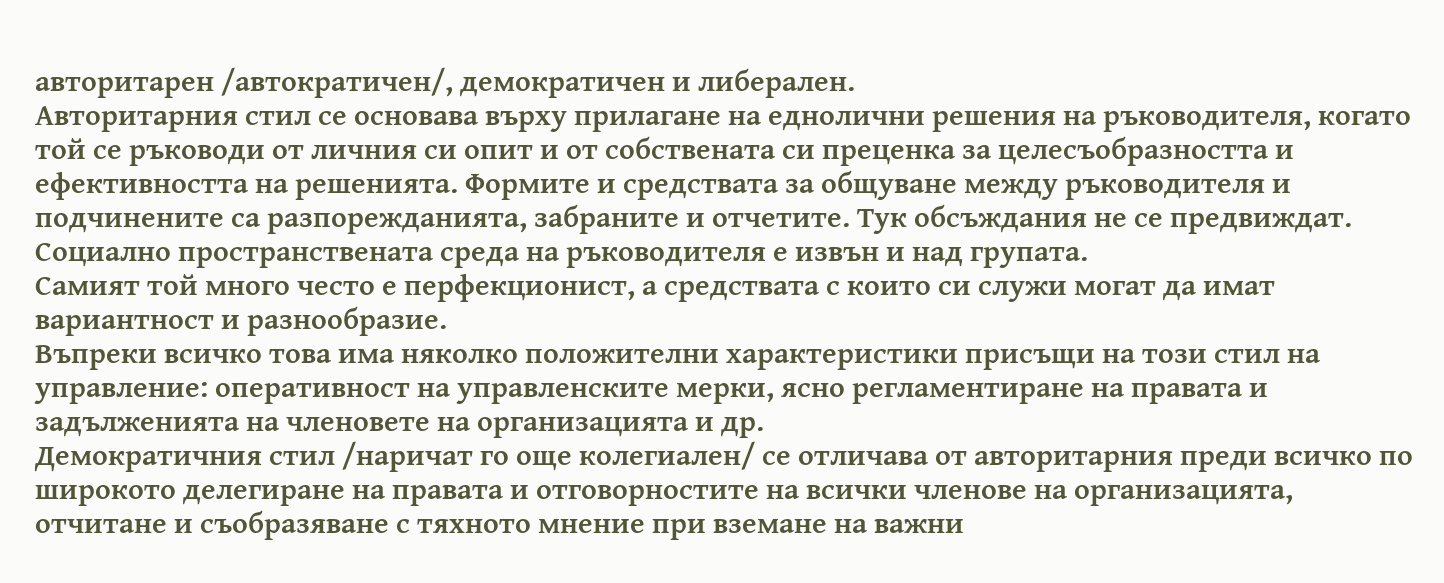авторитарен /автократичен/, демократичен и либерален.
Авторитарния стил се основава върху прилагане на еднолични решения на ръководителя, когато той се ръководи от личния си опит и от собствената си преценка за целесъобразността и ефективността на решенията. Формите и средствата за общуване между ръководителя и подчинените са разпорежданията, забраните и отчетите. Тук обсъждания не се предвиждат. Социално пространствената среда на ръководителя е извън и над групата.
Самият той много често е перфекционист, а средствата с които си служи могат да имат вариантност и разнообразие.
Въпреки всичко това има няколко положителни характеристики присъщи на този стил на управление: оперативност на управленските мерки, ясно регламентиране на правата и задълженията на членовете на организацията и др.
Демократичния стил /наричат го още колегиален/ се отличава от авторитарния преди всичко по широкото делегиране на правата и отговорностите на всички членове на организацията, отчитане и съобразяване с тяхното мнение при вземане на важни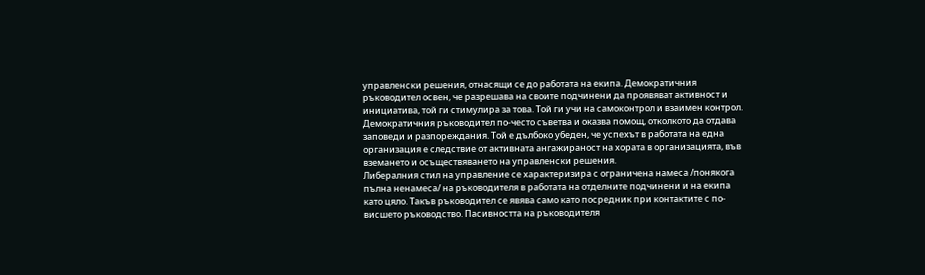управленски решения, отнасящи се до работата на екипа. Демократичния ръководител освен, че разрешава на своите подчинени да проявяват активност и инициатива, той ги стимулира за това. Той ги учи на самоконтрол и взаимен контрол. Демократичния ръководител по-често съветва и оказва помощ, отколкото да отдава заповеди и разпореждания. Той е дълбоко убеден, че успехът в работата на една организация е следствие от активната ангажираност на хората в организацията, във вземането и осъществяването на управленски решения.
Либералния стил на управление се характеризира с ограничена намеса /понякога пълна ненамеса/ на ръководителя в работата на отделните подчинени и на екипа като цяло. Такъв ръководител се явява само като посредник при контактите с по-висшето ръководство. Пасивността на ръководителя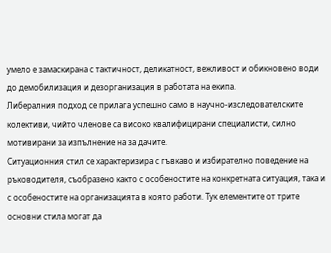умело е замаскирана с тактичност, деликатност, вежливост и обикновено води до демобилизация и дезорганизация в работата на екипа.
Либералния подход се прилага успешно само в научно-изследователските колективи, чийто членове са високо квалифицирани специалисти, силно мотивирани за изпълнение на за дачите.
Ситуационния стил се характеризира с гъвкаво и избирателно поведение на ръководителя, съобразено както с особеностите на конкретната ситуация, така и с особеностите на организацията в която работи. Тук елементите от трите основни стила могат да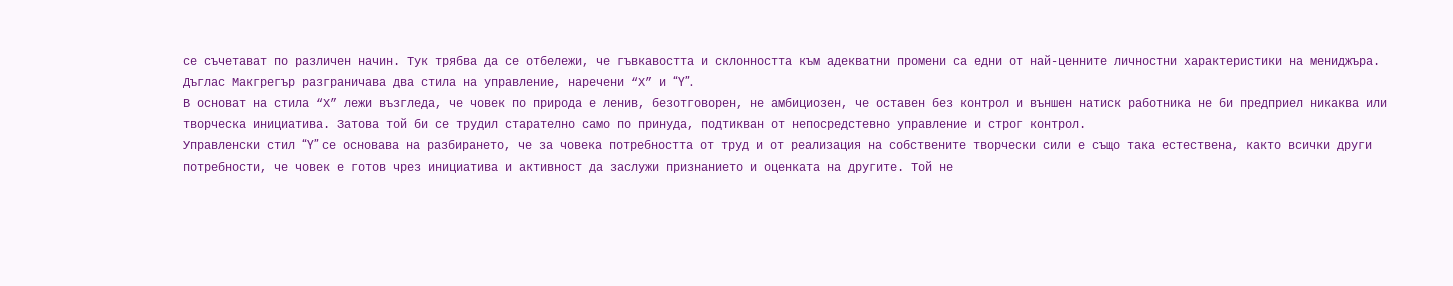се съчетават по различен начин. Тук трябва да се отбележи, че гъвкавостта и склонността към адекватни промени са едни от най-ценните личностни характеристики на мениджъра.
Дъглас Макгрегър разграничава два стила на управление, наречени “Х” и “Y”.
В основат на стила “Х” лежи възгледа, че човек по природа е ленив, безотговорен, не амбициозен, че оставен без контрол и външен натиск работника не би предприел никаква или творческа инициатива. Затова той би се трудил старателно само по принуда, подтикван от непосредстевно управление и строг контрол.
Управленски стил “Y” се основава на разбирането, че за човека потребността от труд и от реализация на собствените творчески сили е също така естествена, както всички други потребности, че човек е готов чрез инициатива и активност да заслужи признанието и оценката на другите. Той не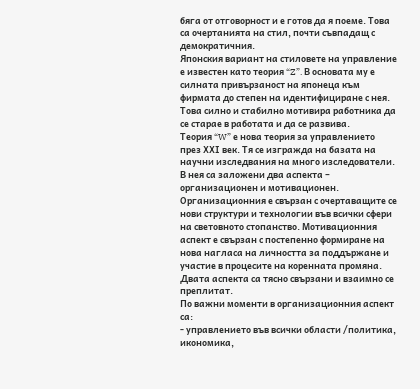бяга от отговорност и е готов да я поеме. Това са очертанията на стил, почти съвпадащ с демократичния.
Японския вариант на стиловете на управление е известен като теория “Z”. В основата му е силната привързаност на японеца към фирмата до степен на идентифициране с нея. Това силно и стабилно мотивира работника да се старае в работата и да се развива.
Теория “W” е нова теория за управлението през ХХІ век. Тя се изгражда на базата на научни изследвания на много изследователи. В нея са заложени два аспекта – организационен и мотивационен. Организационния е свързан с очертаващите се нови структури и технологии във всички сфери на световното стопанство. Мотивационния аспект е свързан с постепенно формиране на нова нагласа на личността за поддържане и участие в процесите на коренната промяна. Двата аспекта са тясно свързани и взаимно се преплитат.
По важни моменти в организационния аспект са:
- управлението във всички области /политика, икономика,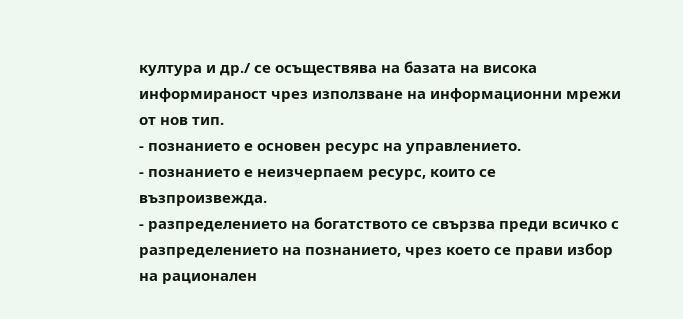култура и др./ се осъществява на базата на висока информираност чрез използване на информационни мрежи от нов тип.
- познанието е основен ресурс на управлението.
- познанието е неизчерпаем ресурс, които се възпроизвежда.
- разпределението на богатството се свързва преди всичко с разпределението на познанието, чрез което се прави избор на рационален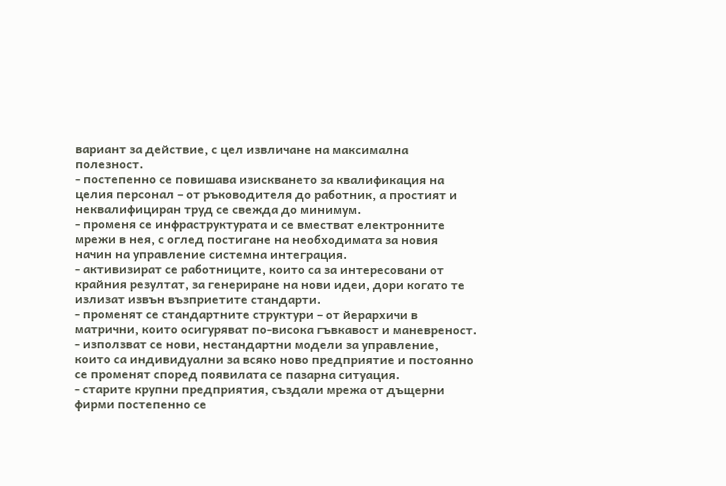вариант за действие, с цел извличане на максимална полезност.
- постепенно се повишава изискването за квалификация на целия персонал – от ръководителя до работник, а простият и неквалифициран труд се свежда до минимум.
- променя се инфраструктурата и се вместват електронните мрежи в нея, с оглед постигане на необходимата за новия начин на управление системна интеграция.
- активизират се работниците, които са за интересовани от крайния резултат, за генериране на нови идеи, дори когато те излизат извън възприетите стандарти.
- променят се стандартните структури – от йерархичи в матрични, които осигуряват по-висока гъвкавост и маневреност.
- използват се нови, нестандартни модели за управление, които са индивидуални за всяко ново предприятие и постоянно се променят според появилата се пазарна ситуация.
- старите крупни предприятия, създали мрежа от дъщерни фирми постепенно се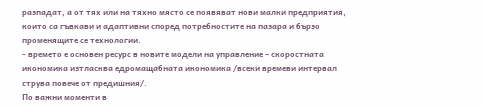разпадат, а от тях или на тяхно място се появяват нови малки предприятия, които са гъвкави и адаптивни според потребностите на пазара и бързо променящите се технологии.
- времето е основен ресурс в новите модели на управление – скоростната икономика изтласква едромащабната икономика /всеки времеви интервал струва повече от предишния/.
По важни моменти в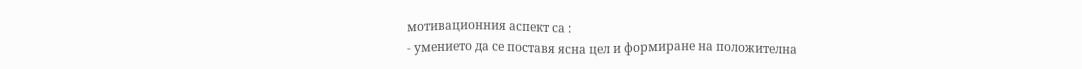мотивационния аспект са :
- умението да се поставя ясна цел и формиране на положителна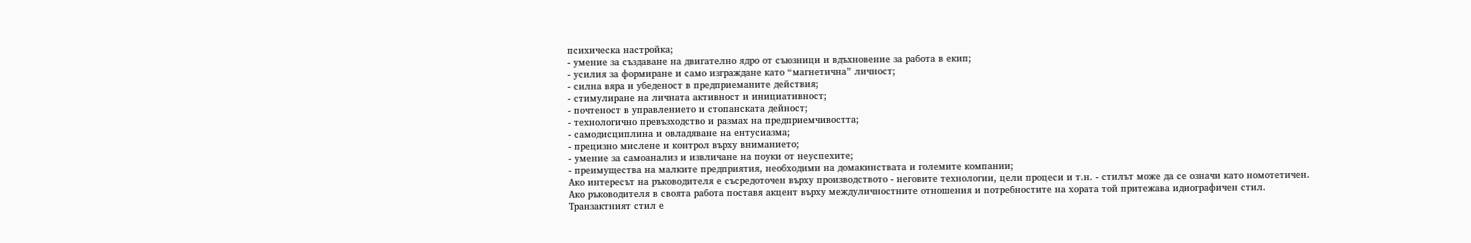психическа настройка;
- умение за създаване на двигателно ядро от съюзници и вдъхновение за работа в екип;
- усилия за формиране и само изграждане като “магнетична” личност;
- силна вяра и убеденост в предприеманите действия;
- стимулиране на личната активност и инициативност;
- почтеност в управлението и стопанската дейност;
- технологично превъзходство и размах на предприемчивостта;
- самодисциплина и овладяване на ентусиазма;
- прецизно мислене и контрол върху вниманието;
- умение за самоанализ и извличане на поуки от неуспехите;
- преимущества на малките предприятия, необходими на домакинствата и големите компании;
Ако интересът на ръководителя е съсредоточен върху производството - неговите технологии, цели процеси и т.н. - стилът може да се означи като номотетичен.
Ако ръководителя в своята работа поставя акцент върху междуличностните отношения и потребностите на хората той притежава идиографичен стил.
Транзактният стил е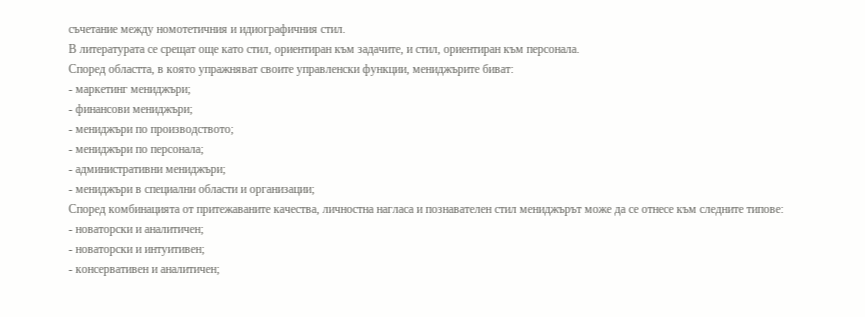съчетание между номотетичния и идиографичния стил.
В литературата се срещат още като стил, ориентиран към задачите, и стил, ориентиран към персонала.
Според областта, в която упражняват своите управленски функции, мениджърите биват:
- маркетинг мениджъри;
- финансови мениджъри;
- мениджъри по производството;
- мениджъри по персонала;
- административни мениджъри;
- мениджъри в специални области и организации;
Според комбинацията от притежаваните качества, личностна нагласа и познавателен стил мениджърът може да се отнесе към следните типове:
- новаторски и аналитичен;
- новаторски и интуитивен;
- консервативен и аналитичен;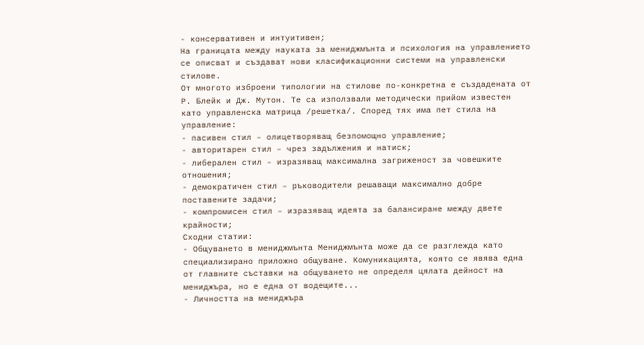- консервативен и интуитивен;
На границата между науката за мениджмънта и психология на управлението се описват и създават нови класификационни системи на управленски стилове.
От многото изброени типологии на стилове по-конкретна е създадената от Р. Блейк и Дж. Мутон. Те са използвали методически прийом известен като управленска матрица /решетка/. Според тях има пет стила на управление:
- пасивен стил – олицетворяващ безпомощно управление;
- авторитарен стил – чрез задължения и натиск;
- либерален стил – изразяващ максимална загриженост за човешките отношения;
- демократичен стил – ръководители решаващи максимално добре поставените задачи;
- компромисен стил – изразяващ идеята за балансиране между двете крайности;
Сходни статии:
- Общуването в мениджмънта Мениджмънта може да се разглежда като специализирано приложно общуване. Комуникацията, която се явява една от главните съставки на общуването не определя цялата дейност на мениджъра, но е една от водещите...
- Личността на мениджъра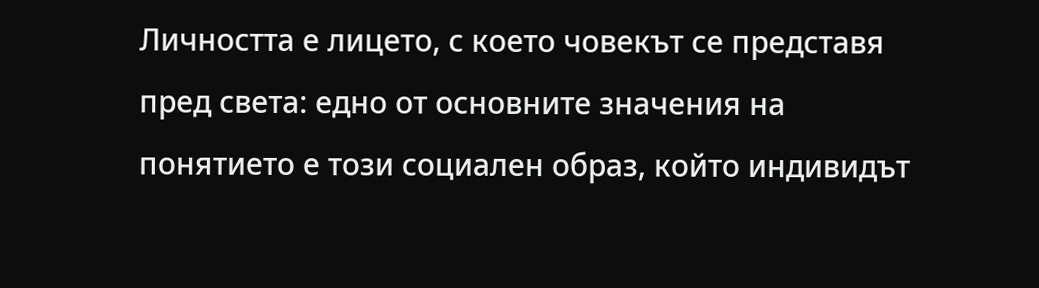Личността е лицето, с което човекът се представя пред света: едно от основните значения на понятието е този социален образ, който индивидът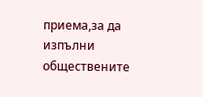приема,за да изпълни обществените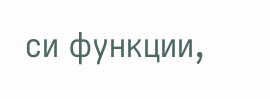си функции,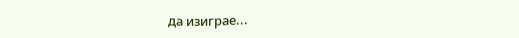да изиграе...